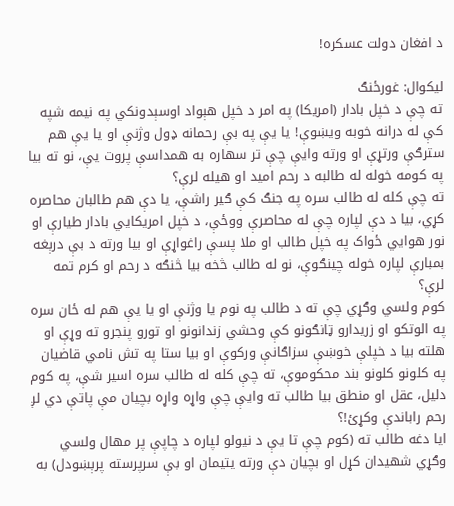د افغان دولت عسکره!

ليکوال: غورځنګ
ته چې د خپل بادار (امريکا) په امر د خپل هېواد اوسېدونکي په نيمه شپه کې له درانه خوبه ويښوې! يا يې په بې رحمانه ډول وژنې او يا يې هم سترګې ورتړې او ورته وايې چې تر سهاره به همداسې پروت يې، نو ته بيا په کومه خوله له طالبه د رحم اميد او هيله لرې؟
ته چې کله له طالب سره په جنګ کې ګير راشې، يا دې هم طالبان محاصره کړي، بيا د دې لپاره چې له محاصرې ووځې، د خپل امريکايي بادار طيارې او نور هوايي ځواک په خپل طالب او ملا پسې راغواړې او بيا ورته د بې درېغه بمبارې لپاره خوله چينګوې، نو له طالب څخه بيا څنګه د رحم او کرم تمه لرې؟
کوم ولسي وګړي چې ته د طالب په نوم يا وژنې او يا يې هم له ځان سره په الوتکو او زريدارو ټانګونو کې وحشي زندانونو او تورو پنجرو ته وړې او هلته بيا د خپلې خوښې سزاګانې ورکوې او بيا ستا په تش نامي قاضيان په کلونو کلونو بند محکوموې، ته چې کله له طالب سره اسير شې، په کوم دليل، عقل او منطق بيا طالب ته وايې چې واړه واړه بچيان مې پاتې دي لږ رحم راباندې وکړئ!؟
ايا دغه طالب ته (کوم چې تا يې د نيولو لپاره د چاپې پر مهال ولسي وګړي شهيدان کړل او بچيان دې ورته يتيمان او بې سرپرسته پرېښودل) به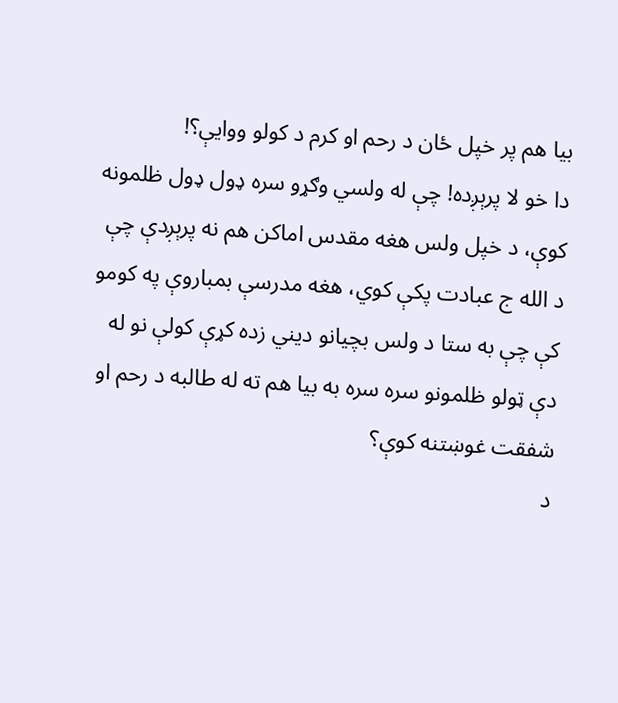بيا هم پر خپل ځان د رحم او کرم د کولو ووايې؟!
دا خو لا پرېږده! چې له ولسي وګړو سره ډول ډول ظلمونه کوې، د خپل ولس هغه مقدس اماکن هم نه پرېږدې چې د الله ج عبادت پکې کوي، هغه مدرسې بمباروې په کومو کې چې به ستا د ولس بچيانو ديني زده کړې کولې نو له دې ټولو ظلمونو سره سره به بيا هم ته له طالبه د رحم او شفقت غوښتنه کوې؟
د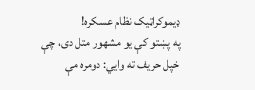ډيموکراټيک نظام عسکره!
په پښتو کې يو مشهور متل دی، چې خپل حريف ته وايي: دومره مې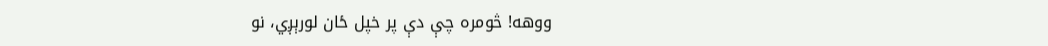ووهه! څومره چې دې پر خپل ځان لورېږي، نو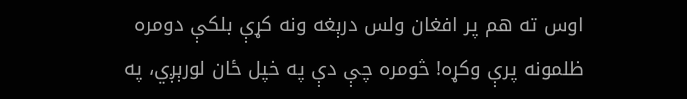اوس ته هم پر افغان ولس درېغه ونه کړې بلکې دومره ظلمونه پرې وکړه! څومره چې دې په خپل ځان لورېږي، په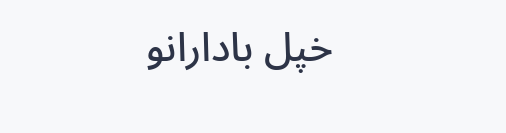خپل بادارانو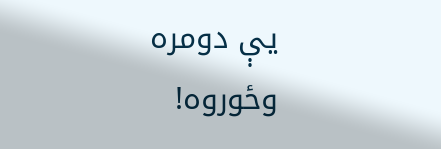يې دومره وځوروه!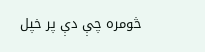څومره چې دې پر خپل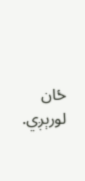ځان لورېږي.